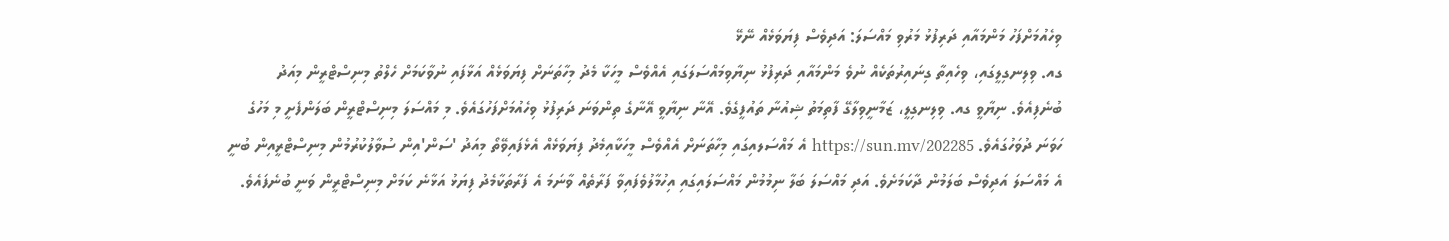ވިހެއުމަށްފަހު މަންމައާއި ދަރިފުޅު މަރުވި މައްސަލަ: އަދިވެސް ފިޔަވަޅެއް ނޭޅޭ
ގއ. ވިލިނގިލީގައި، ވިހެއިތާ ގިނައިރުތަކެއް ނުވެ މަންމައާއި ދަރިފުޅު ނިޔާވިމައްސަލަގައި އެއްވެސް މީހަކާ މެދު މިހާތަނަށް ފިޔަވަޅެއް އަޅާފައި ނުވާކަމަށް ހެލްތު މިނިސްޓްރީން މިއަދު ބުނެފިއެވެ. ނިޔާވީ ގއ. ވިލިނގިލީ، ޒަމާނީވިލާގޭ ފާތިމަތު ޝިއުނާ ތައުފީގެވެ. އޭނާ ނިޔާވީ އޭނާގެ ތިންވަނަ ދަރިފުޅު ވިހެއުމަށްފަހުގައެވެ. މި މައްސަލަ މިނިސްޓްރީން ބަލަންފެށީ މި މަހުގެ ހަވަނަ ދުވަހުގައެވެ. https://sun.mv/202285 އެ މައްސަލއިގައި މިހާތަނަށް އެއްވެސް މީހަކާއިމެދު ފިޔަވަޅެއް އެޅެފައިވޭތޯ މިއަދު 'ސަން'އިން ސުވާލުކުރުމުން މިނިސްޓްރީއިން ބުނީ އެ މައްސަލަ އަދިވެސް ބަލަމުން ދާކަމަށެވެ. އަދި މައްސަލަ ބަލާ ނިމުމުން މައްސަލައިގައި އިހުމާލުވެފައިވާ ފަރާތެއް ވާނަމަ އެ ފަރާތަކާމެދު ފިޔަޅު އަޅާނެ ކަމަށް މިނިސްޓްރީން ވަނީ ބުނެފައެވެ.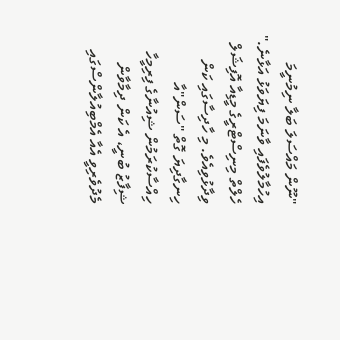"ނޫން މައްސަލަ ބަލާ ނިމުނީމަ އިހުމާލުވެފައި ވާނަމަ ފިޔަވަޅު އަޅާނެ." ހެލްތް މިނިސްޓްރީގެ މީޑިއާ އޮފިޝަލް ވިދާޅުވިއެވެ. މި ހާދިސާގައި ކަން ހިނގާދިޔަ ގޮތް "ސަން"އާ ހިއްސާކުރަމުން ޝިއުނާގެ ފިރިމީހާ ޝިފާޒު ބުނީ، އެ ކަން ދިމާވާން މެދުވެރިވީ އެއާ އެމްބިއުލާންސްގައި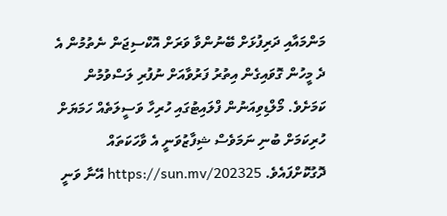މަންމައާއި ދަރިފުޅަށް ބޭނުންވާ ވަރަށް އޮކްސިޖަން ނެތުމުން އެ ދެ މީހުން ގޮވައިގެން އިތުރު ފަރުވާއަށް ނުފުރި ލަސްވުމުން ކަމަށެވެ. މޯލްޑިވިއަނުން ފްލައިޓުގައި ހުރިހާ ވަސީލަތެއް ހަމަޔަށް ހުރިކަމަށް ބުނި ނަމަވެސް ޝިފާޒުވަނީ އެ ވާހަކަތައް ދޮގުކޮށްފައެވެ. https://sun.mv/202325 އޭނާ ވަނީ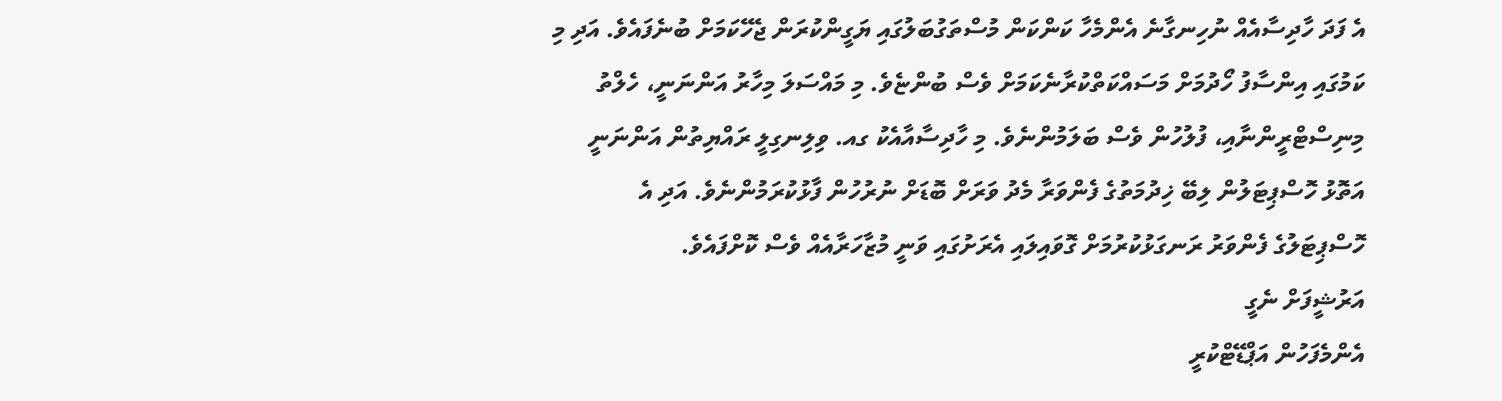އެ ފަދަ ހާދިސާއެއް ނުހިނގާނެ އެންމެހާ ކަންކަން މުސްތަގުބަލުގައި ޔަގީންކުރަން ޖެހޭކަމަށް ބުނެފައެވެ. އަދި މި ކަމުގައި އިންސާފު ހޯދުމަށް މަސައްކަތްކުރާނެކަމަށް ވެސް ބުންޏެވެ. މި މައްސަލަ މިހާރު އަންނަނީ، ހެލްތު މިނިސްޓްރީންނާއި، ފުލުހުން ވެސް ބަލަމުންނެވެ. މި ހާދިސާއާއެކު ގއ. ވިލިނގިލީ ރައްޔިތުން އަންނަނީ އަތޮޅު ހޮސްޕިޓަލުން ލިބޭ ޚިދުމަތުގެ ފެންވަރާ މެދު ވަރަށް ބޮޑަށް ނުރުހުން ފާޅުކުރަމުންނެވެ. އަދި އެ ހޮސްޕިޓަލުގެ ފެންވަރު ރަނގަޅުކުރުމަށް ގޮވައިލައި އެރަށުގައި ވަނީ މުޒާހަރާއެއް ވެސް ކޮށްފައެވެ.
އަރުޝީފަށް ނެގީ
އެންމެފަހުން އަޕްޑޭޓްކުރީ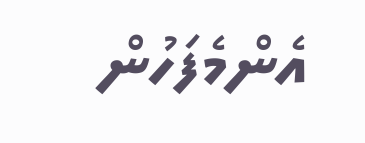އެންމެފަހުން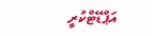އަޕްޑޭޓްކުރީ